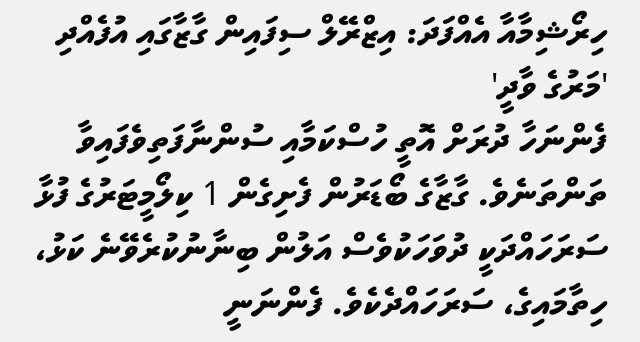ހިރޯޝިމާއާ އެއްފަދަ: އިޒްރޭލް ސިފައިން ގާޒާގައި އުފެއްދި 'މަރުގެ ވާދީ'
ފެންނަހާ ދުރަށް އޮތީ ހުސްކަމާއި ސުންނާފަތިވެފައިވާ ތަންތަނެވެ. ގާޒާގެ ބޯޑަރުން ފެށިގެން 1 ކިލޯމީޓަރުގެ ފުޅާ ސަރަހައްދަކީ ދުވަހަކުވެސް އަލުން ބިނާނުކުރެވޭނެ ކަޅު، ހިތާމައިގެ، ސަރަހައްދެކެވެ. ފެންނަނީ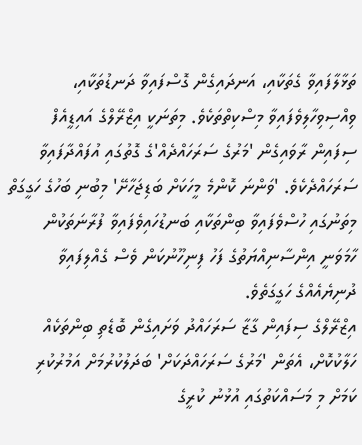ތަޅާލާފައިވާ ގެތަކާއި، އަނދައިގެން ގޮސްފައިވާ ދަނޑުތަކާއި، ވިއްސިވިހާލިވެފައިވާ މިސްކިތްތަކެވެ. މިތަނަކީ އިޒްރޭލްގެ އައިޑީއެފް ސިފައިން ރާވައިގެން 'މަރުގެ ސަރަހައްދެއް'ގެ ގޮތުގައި އުފައްދާފައިވާ ސަރަހައްދެކެވެ. 'ވަންނަ ކޮންމެ މީހަކަށް ބަޑިޖަހާށޭ' މިބުނި ބަހުގެ ހަގީގަތް މިތަނުގައި ހުސްވެފައިވާ ބިންތަކާއި ބަނޑުހައިވެފައިވާ ފުރާނަތަކުން ހާމަވަނީ އިންސާނިއްޔަތުގެ ފަހު ފިނިހޫނުކަން ވެސް ގެއްލިފައިވާ ދުނިޔެއެއްގެ ހަގީގަތެވެ.
އިޒްރޭލްގެ ސިފައިން ގާޒާ ސަރަހައްދު ވަށައިގެން ބޮޑެތި ބިންތަކެއް ހަލާކުކޮށް، އެތަން 'މަރުގެ ސަރަހައްދަކަށް' ބަދަލުކުރުމަށް އަމުރުކުރި ކަމަށް މި މަސައްކަތުގައި އުޅުނު ކުރީގެ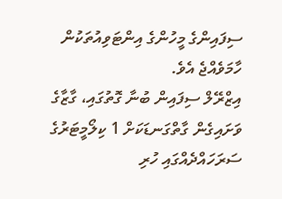ސިފައިންގެ މީހުންގެ އިންޓަވިއުތަކުން ހާމަވެއްޖެ އެވެ.
އިޒްރޭލް ސިފައިން ބުނާ ގޮތުގައި، ގާޒާގެ ވަށައިގެން ގާތްގަނޑަކަށް 1 ކިލޯމީޓަރުގެ ސަރަހައްދެއްގައި ހުރި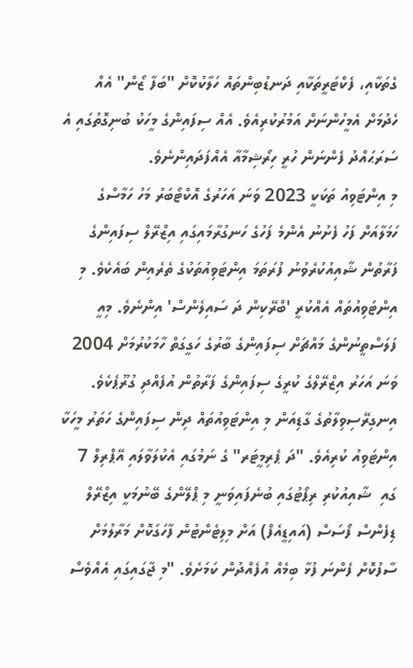ގެތަކާއި، ފެކްޓަރީތަކާއި ދަނޑުބިންތައް ހަލާކުކޮށް "ބަފާ ޒޯން" އެއް ހެދުމަށް އެމީހުންނަށް އަމުރުކުރިއެވެ. އެއް ސިފައިންގެ މީހަކު ބުނިގޮތުގައި އެ ސަރަޙައްދު ފެންނަން ހުރީ ހިރޯޝިމާއާ އެއްފަދައިންނެވެ.
މި އިންޓަވިއު ތަކަކީ 2023 ވަނަ އަހަރުގެ އޮކްޓޯބަރު މަހު ހަމާސްގެ ހަމަލާއަށް ފަހު ފެށުނު އެންމެ ފަހުގެ ހަނގުރާމައިގައި އިޒްރޭލް ސިފައިންގެ ފަރާތުން ޝާއިއުކުރެވުނު ފުރަތަމަ އިންޓަވިއުތަކުގެ ތެރެއިން ބައެކެވެ. މި އިންޓަވިއުތައް އެއްކުރީ 'ބްރޭކިން ދަ ސައިލެންސް' އިންނެވެ. މިއީ ފަލަސްތީނުންގެ މައްޗަށް ސިފައިންގެ ބާރުގެ ހަގީގަތް ހާމަކުރުމަށް 2004 ވަނަ އަހަރު އިޒްރޭލްގެ ކުރީގެ ސިފައިންގެ ފަރާތުން އުފެއްދި ގުރޫޕެކެވެ. އިނގިރޭސިވިލާތުގެ ގާޑިއަން މި އިންޓަވިއުތައް ދިން ސިފައިންގެ ހަތަރު މީހަކާ އިންޓަވިއު ކުރިއެވެ. "ދަ ޕެރިމީޓަރ" ގެ ނަމުގައި އެކުލަވާލައި އޭޕްރިލް 7 ގައި  ޝާއިއުކުރި ރިޕޯޓުގައި ބުނެފައިވަނީ މި ޕްލޭންގެ ބޭނުމަކީ އިޒްރޭލް ޑިފެންސް ފޯސަސް (އައިޑީއެފް) އަށް މިލިޓެންޓުން ފާހަގަކޮށް މަރާލުމަށް ސާފުކޮށް ފެންނަ ފުޅާ ބިމެއް އުފެއްދުން ކަމަށެވެ. "މި ޖާގައިގައި އެއްވެސް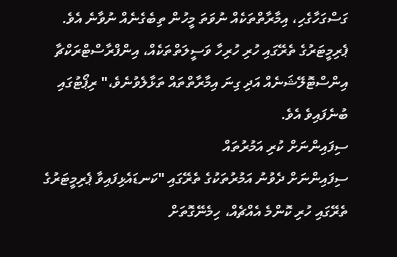ގަސްގަހާގެހި، އިމާރާތްތަކެއް ނުވަތަ މީހުން ތިބެގެނެއް ނުވާނެ އެވެ. ޕެރިމީޓަރުގެ ތެރޭގައި ހުރި ހުރިހާ ވަސީލަތްތަކެއް، އިންފްރާސްޓްރަކްޗާ އިންސްޓޮލޭޝަނެއް އަދި ގިނަ އިމާރާތްތައް ތަޅާލެވުނެވެ،" ރިޕޯޓުގައި ބުނެފައިވެ އެވެ.
ސިފައިންނަށް ކުރި އަމުރުތައް
ސިފައިންނަށް ދެވުނު އަމުރުތަކުގެ ތެރޭގައި "ކަނޑައެޅިފައިވާ ޕެރިމީޓަރުގެ ތެރޭގައި ހުރި ކޮންމެ އެއްޗެއް، ހިމެނޭގޮތަށް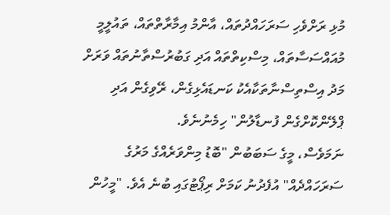މުޅި ރަށްވެހި ސަރަހައްދުތައް، އާންމު އިމާރާތްތައް، ތައުލީމީ މުއައްސަސާތައް، މިސްކިތްތައް އަދި ގަބުރުސްތާނުތައް ވަރަށް މަދު އިސްތިސްނާތަކާއެކު ކަނޑައެޅިގެން، ރޭވިގެން އަދި ޕްލޭންކޮށްގެން ފުނޑާލުން" ހިމެނުނެވެ.
ނަމަވެސް، މީގެ ސަބަބުން "ބޮޑު މިންވަރެއްގެ މަރުގެ ސަރަހައްދެއް" އުފެދުނު ކަމަށް ރިޕޯޓުގައި ބުނެ އެވެ. "މީހުން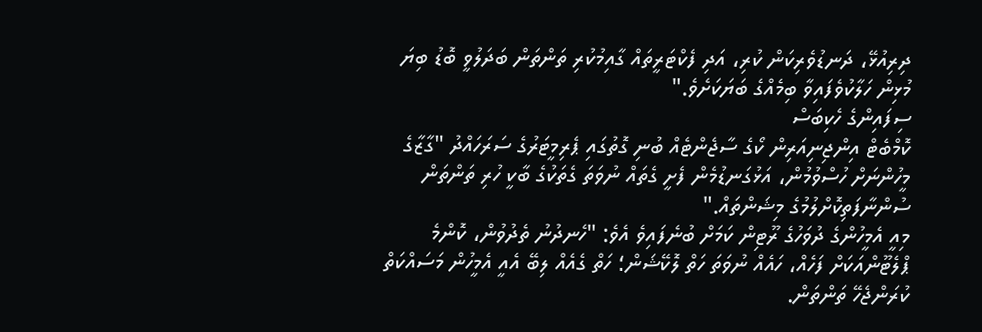ދިރިއުޅޭ، ދަނޑުވެރިކަން ކުރި، އަދި ފެކްޓަރީތައް ގާއިމުކުރި ތަންތަން ބަދަލުވީ ބޮޑު ބިޔަ މުޅިން ހަލާކުވެފައިވާ ބިމެއްގެ ބަޔަކަށެވެ."
ސިފައިންގެ ހެކިބަސް
ކޮމްބެޓް އިންޖިނިއަރިން ކޯގެ ސާޖެންޓެއް ބުނި ގޮތުގައި ޕެރިމީޓަރުގެ ސަރަހައްދު "ގާޒާގެ މީހުންނަށް ހުސްވުމުން، އަޅުގަނޑުމެން ފެށީ ގެތައް ނުވަތަ ގެތަކުގެ ބާކީ ހުރި ތަންތަން ސުންނާފަތިކޮށްލުމުގެ މިޝަންތައް."
މިއީ އެމީހުންގެ ދުވަހުގެ ރޫޓިން ކަމަށް ބުނެފައިވެ އެވެ: "ހެނދުނު ތެދުވުން، ކޮންމެ ޕްލެޓޫންއަކަށް ފަހެއް، ހައެއް ނުވަތަ ހަތް ލޮކޭޝަން؛ ހަތް ގެއެއް ލިބޭ އެއީ އެމީހުން މަސައްކަތް ކުރަންޖެހޭ ތަންތަން.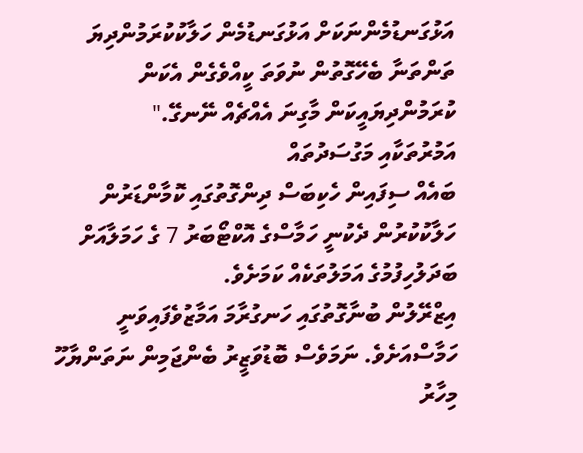އަޅުގަނޑުމެންނަކަށް އަޅުގަނޑުމެން ހަލާކުކުރަމުންދިޔަ ތަންތަނާ ބެހޭގޮތުން ނުވަތަ ކީއްވެގެން އެކަން ކުރަމުންދިޔައީކަން މާގިނަ އެއްޗެއް ނޭނގޭ."
އަމުރުތަކާއި މަގުސަދުތައް
ބައެއް ސިފައިން ހެކިބަސް ދިންގޮތުގައި ކޮމާންޑަރުން ހަލާކުކުރުން ދެކުނީ ހަމާސްގެ އޮކްޓޯބަރު 7 ގެ ހަމަލާއަށް ބަދަލުހިފުމުގެ އަމަލުތަކެއް ކަމަށެވެ.
އިޒްރޭލުން ބުނާގޮތުގައި ހަނގުރާމަ އަމާޒުވެފައިވަނީ ހަމާސްއަށެވެ. ނަމަވެސް ބޮޑުވަޒީރު ބެންޖަމިން ނަތަންޔާހޫ މިހާރު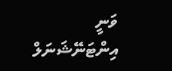ވަނީ އިންޓަނޭޝަނަލް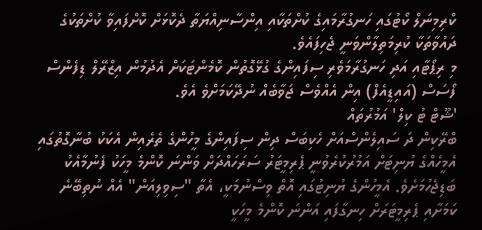ކްރިމިނަލް ކޯޓުގައި ހަނގުރާމައިގެ ކުށްތަކާއި އިންސާނިއްޔަތާ ދެކޮޅަށް ކޮށްފައިވާ ކުށްތަކުގެ ދައުވާތަކާ ކުރިމަތިލާންވަނީ ޖެހިފައެވެ.
މި ރިޕޯޓާއި އަދި ހަނގުރާމަވެރި ސިފައިންގެ ގުޅޭގޮތުން ކޮމެންޓަކަށް އެދުމުން އިޒްރޭލް ޑިފެންސް ފޯސަސް (އައިޑީއެފް) އިން އެއްވެސް ޖަވާބެއް ނުދޭކަމަށްވެ އެވެ.
'ޝޫޓް ޓު ކިލް' އަމުރުތައް
ބްރޭކިން ދަ ސައިލެންސްއަށް ހެކިބަސް ދިން ސިފައިންގެ މީހުންގެ ތެރެއިން އެކަކު ބުނާގޮތުގައި އެމީހެއްގެ ޔުނިޓަށް އަމުރުކުރެވުނީ ޕެރިމީޓަރު ސަރަހައްދަށް ވަންނަ ކޮންމެ މީހަކު ފެނުމާއެކު ބަޑިޖެހުމަށެވެ. އެމީހުންގެ ޔުނިޓުގައި އޮތް ވިސްނުމަކީ، އެތާ "ސިވިލިއަން" އެއް ނުތިބޭނެ ކަމަށާއި ޕެރިމީޓަރަށް ހިނގާފައި އަންނަ ކޮންމެ މީހަކީ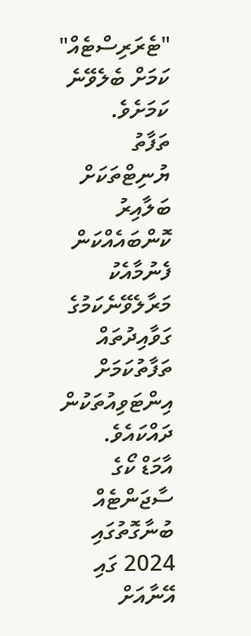"ޓެރަރިސްޓެއް" ކަމަށް ބެލެވޭނެ ކަމަށެވެ.
ތަފާތު ޔުނިޓްތަކަށް ބަލާއިރު ކޮންބައެއްކަން ފެނުމާއެކު މަރާލެވޭނެކަމުގެ ގަވާއިދުތައް ތަފާތުކަމަށް އިންޓަވިއުތަކުން ދައްކައެވެ.
އާމަޑް ކޯގެ ސާޖަންޓެއް ބުނާގޮތުގައި 2024 ގައި އޭނާއަށް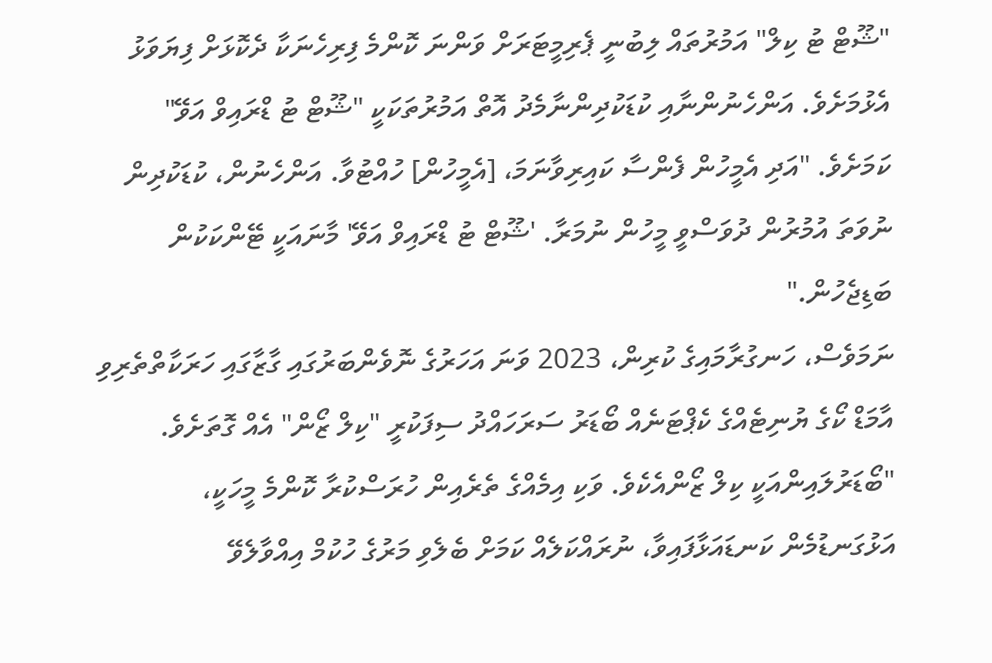"ޝޫޓް ޓު ކިލް" އަމުރުތައް ލިބުނީ ޕެރިމީޓަރަށް ވަންނަ ކޮންމެ ފިރިހެނަކާ ދެކޮޅަށް ފިޔަވަޅު އެޅުމަށެވެ. އަންހެނުންނާއި ކުޑަކުދިންނާމެދު އޮތް އަމުރުތަކަކީ "ޝޫޓް ޓު ޑްރައިވް އަވޭ" ކަމަށެވެ. "އަދި އެމީހުން ފެންސާ ކައިރިވާނަމަ، [އެމީހުން] ހުއްޓުވާ. އަންހެނުން، ކުޑަކުދިން ނުވަތަ އުމުރުން ދުވަސްވީ މީހުން ނުމަރާ. 'ޝޫޓް ޓު ޑްރައިވް އަވޭ' މާނައަކީ ޓޭންކަކުން ބަޑިޖެހުން."
ނަމަވެސް، ހަނގުރާމައިގެ ކުރިން، 2023 ވަނަ އަހަރުގެ ނޮވެންބަރުގައި ގާޒާގައި ހަރަކާތްތެރިވި އާމަޑް ކޯގެ ޔުނިޓެއްގެ ކެޕްޓަނެއް ބޯޑަރު ސަރަހައްދު ސިފަކުރީ "ކިލް ޒޯން" އެއް ގޮތަށެވެ. "ބޯޑަރުލައިންއަކީ ކިލް ޒޯންއެކެވެ. ވަކި އިމެއްގެ ތެރެއިން ހުރަސްކުރާ ކޮންމެ މީހަކީ، އަޅުގަނޑުމެން ކަނޑައަޅާފައިވާ، ނުރައްކަލެއް ކަމަށް ބެލެވި މަރުގެ ހުކުމް އިއްވާލެވޭ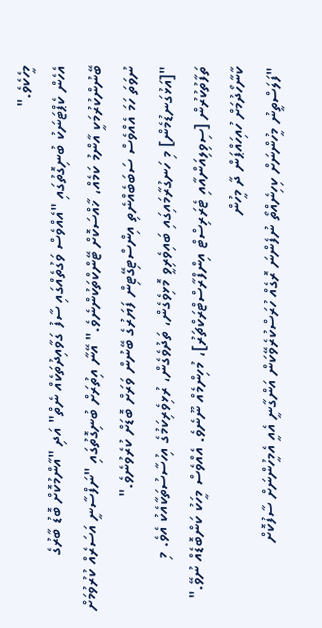މީހެކެވެ."
އެހެން ކެޕްޓަނަކު ބުނިގޮތުގައި "އެއްވެސް ވަގުތެއްގައި ސާފު ގަވާއިދުތަކެއް ނެތް" އަދި "އާންމުކޮށް ބޮޑު ބާރުގެ ބޭނުންކުރުމަކީ އާންމު ކަމެއް، ޚާއްސަކޮށް ޓޭންކްތަކުންނެވެ." އޭނާ އިތުރަށް ބުނިގޮތުގައި "ނަފްސާނީ އަސަރެއް ކުރުވުމަށް ނުވަތަ ހަމަ އެއްވެސް ސަބަބެއްނެތި އިންސްޓިގޭޓިން ފަޔަރުގެ ބޭނުން ވަރަށް ބޮޑަށް ކުރެވުނެވެ."
"[އަޅުގަނޑުމެން] މި ހަނގުރާމައިގައި ބައިވެރިވީ މޮޅިވެގެން، ތަދުވެގެން، ރުޅިވެރިކަމުގެ އިހުސާސުތަކާއެކު އެވެ. މި ތަފާތުކުރުން [ސިވިލިއަންއާއި ޓެރަރިސްޓް އިންފްރާސްޓްރަކްޗަރު]، މުހިންމެއް ނޫނެވެ. އެއްވެސް މީހަކު ކަންބޮޑެއް ނުވޭ."
ކާނާހޯދުމަށް ހުއިހައްޕަން ދާ މީހުން
"ފަލަސްތީނު މީހުންނަށް ކިހިނެއްތޯ ނުފެންނަ ރޮގެއް ހުރަސްކުރެވޭކަން އަންގާނީ އެއީ އެމީހުންނަށް ސާފުކޮށް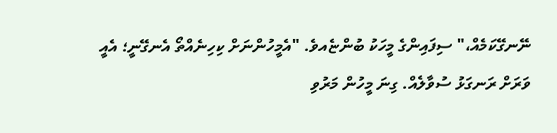ނޭނގޭކަމެއް،" ސިފައިންގެ މީހަކު ބުންޏެއވެ. "އެމީހުންނަށް ކިހިނެއްތޯ އެނގޭނީ؛ އެއީ ވަރަށް ރަނގަޅު ސުވާލެއް. ގިނަ މީހުން މަރުވި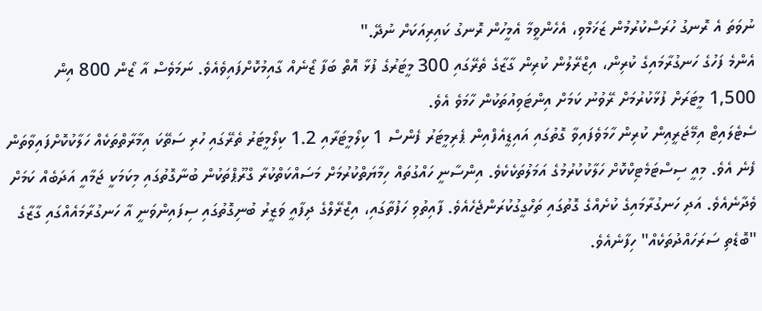ނުވަތަ އެ ރޮނގު ހުރަސްކުރުމުން ޒަޚަމްވި، އެހެންވީމާ އެމީހުން ރޮނގު ކައިރިއަކަށް ނުދޭ."
އެންމެ ފަހުގެ ހަނގުރާމައިގެ ކުރިން، އިޒްރޭލުން ކުރިން ގާޒާގެ ތެރޭގައި 300 މީޓަރުގެ ފުޅާ އޮތް ބަފާ ޒޯނެއް ގާއިމުކޮށްފައިވެއެވެ. ނަމަވެސް އާ ޒޯން 800 އިން 1,500 މީޓަރަށް ފުޅާކުރުމަށް ރޭވުނު ކަމަށް އިންޓަވިއުތަކުން ހާމަވެ އެވެ.
ސެޓެލައިޓް އިމޭޖަރީއިން ކުރިން ހާމަވެފައިވާ ގޮތުގައި އައިޑީއެފްއިން ޕެރިމީޓަރު ފެންސް 1 ކިލޯމީޓަރާއި 1.2 ކިލޯމީޓަރު ތެރޭގައި ހުރި ސަތޭކަ އިމާރާތްތަކެއް ހަލާކުކޮށްފައިވާތަން ފެނެ އެވެ. މިއީ ސިސްޓަމެޓިކްކޮށް ހަލާކުކުރުމުގެ އަމަލުތަކެކެވެ. އިންސާނީ ހައްގުތައް ހިމާޔަތްކުރުމަށް މަސައްކަތްކުރާ ގްރޫޕްތަކުން ބުނާގޮތުގައި މިކަމަކީ ޖަމާއީ އަދަބެއް ކަމަށް ވެދާނެއެވެ. އަދި ހަނގުރާމައިގެ ކުށެއްގެ ގޮތުގައި ތަހްގީގުކުރަންޖެހެއެވެ. ފާއިތުވި ހަފުތާގައި، އިޒްރޭލްގެ ދިފާއީ ވަޒީރު ބުނިގޮތުގައި ސިފައިންވަނީ އާ ހަނގުރާމައެއްގައި ގާޒާގެ "ބޮޑެތި ސަރަހައްދުތަކެއް" ހިފާނެއެވެ.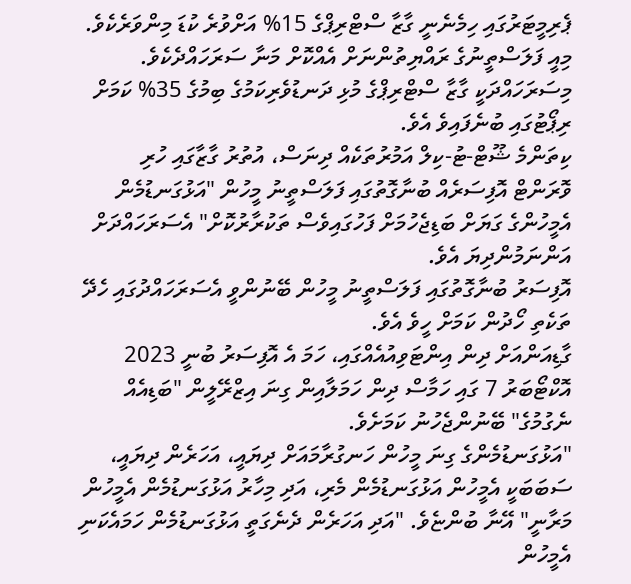ޕެރިމީޓަރުގައި ހިމެނެނީ ގާޒާ ސްޓްރިޕްގެ 15% އަށްވުރެ ކުޑަ މިންވަރެކެވެ. މިއީ ފަލަސްތީނުގެ ރައްޔިތުންނަށް އެއްކޮށް މަނާ ސަރަހައްދެކެވެ. މިސަރަހައްދަކީ ގާޒާ ސްޓްރިޕްގެ މުޅި ދަނޑުވެރިކަމުގެ ބިމުގެ 35% ކަމަށް ރިޕޯޓުގައި ބުނެފައިވެ އެވެ.
ކިތަންމެ ޝޫޓް-ޓު-ކިލް އަމުރުތަކެއް ދިނަސް، އުތުރު ގާޒާގައި ހުރި ވޮރަންޓް އޮފިސަރެއް ބުނާގޮތުގައި ފަލަސްތީނު މީހުން "އަޅުގަނޑުމެން އެމީހުންގެ ގަޔަށް ބަޑިޖެހުމަށް ފަހުގައިވެސް ތަކުރާރުކޮށް" އެސަރަހައްދަށް އަންނަމުންދިޔަ އެވެ.
އޮފިސަރު ބުނާގޮތުގައި ފަލަސްތީނު މީހުން ބޭނުންވީ އެސަރަހައްދުގައި ހެދޭ ތަކެތި ހޯދުން ކަމަށް ހީވެ އެވެ.
ގާޑިއަންއަށް ދިން އިންޓަވިއުއެއްގައި، ހަމަ އެ އޮފިސަރު ބުނީ 2023 އޮކްޓޯބަރު 7 ގައި ހަމާސް ދިން ހަމަލާއިން ގިނަ އިޒްރޭލީން "ބަޑިއެއް ނެގުމުގެ" ބޭނުންޖެހުނު ކަމަށެވެ.
"އަޅުގަނޑުމެންގެ ގިނަ މީހުން ހަނގުރާމައަށް ދިޔައީ، އަހަރެން ދިޔައީ، ސަބަބަކީ އެމީހުން އަޅުގަނޑުމެން މެރި، އަދި މިހާރު އަޅުގަނޑުމެން އެމީހުން މަރާނީ" އޭނާ ބުންޏެވެ. "އަދި އަހަރެން ދެނެގަތީ އަޅުގަނޑުމެން ހަމައެކަނި އެމީހުން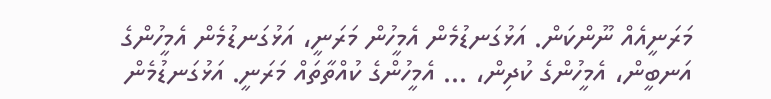މަރަނީއެއް ނޫންކަން. އަޅުގަނޑުމެން އެމީހުން މަރަނީ، އަޅުގަނޑުމެން އެމީހުންގެ އަނބީން، އެމީހުންގެ ކުދިން، ... އެމީހުންގެ ކުއްތާތައް މަރަނީ. އަޅުގަނޑުމެން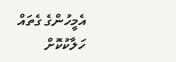އެމީހުންގެ ގެތައް ހަލާކުކޮށް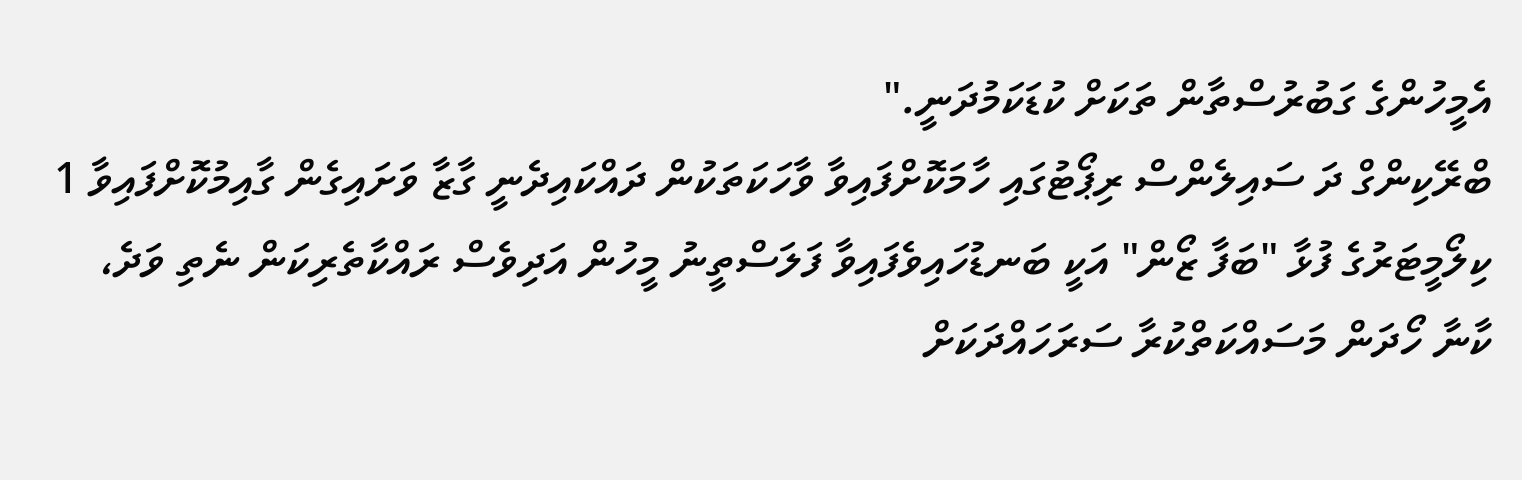އެމީހުންގެ ގަބުރުސްތާން ތަކަށް ކުޑަކަމުދަނީ."
ބްރޭކިންގް ދަ ސައިލެންސް ރިޕޯޓުގައި ހާމަކޮށްފައިވާ ވާހަކަތަކުން ދައްކައިދެނީ ގާޒާ ވަށައިގެން ގާއިމުކޮށްފައިވާ 1 ކިލޯމީޓަރުގެ ފުޅާ "ބަފާ ޒޯން" އަކީ ބަނޑުހައިވެފައިވާ ފަލަސްތީނު މީހުން އަދިވެސް ރައްކާތެރިކަން ނެތި ވަދެ، ކާނާ ހޯދަން މަސައްކަތްކުރާ ސަރަހައްދަކަށް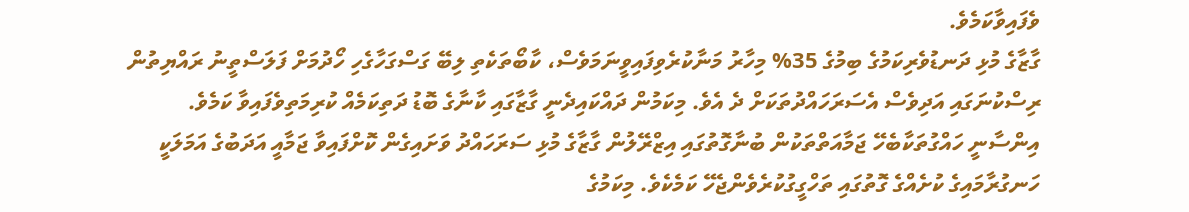ވެފައިވާކަމެވެ.
ގާޒާގެ މުޅި ދަނޑުވެރިކަމުގެ ބިމުގެ 35% މިހާރު މަނާކުރެވިފައިވީނަމަވެސް، ކާބޯތަކެތި ލިބޭ ގަސްގަހާގެހި ހޯދުމަށް ފަލަސްތީނު ރައްޔިތުން ރިސްކުނަގައި އަދިވެސް އެސަރަހައްދުތަކަށް ދެ އެވެ. މިކަމުން ދައްކައިދެނީ ގާޒާގައި ކާނާގެ ބޮޑު ދަތިކަމެއް ކުރިމަތިވެފައިވާ ކަމެވެ.
އިންސާނީ ހައްގުތަކާބެހޭ ޖަމާއަތްތަކުން ބުނާގޮތުގައި އިޒްރޭލުން ގާޒާގެ މުޅި ސަރަހައްދު ވަށައިގެން ކޮށްފައިވާ ޖަމާއީ އަދަބުގެ އަމަލަކީ ހަނގުރާމައިގެ ކުށެއްގެ ގޮތުގައި ތަހްގީގުކުރެވެންޖެހޭ ކަމެކެވެ. މިކަމުގެ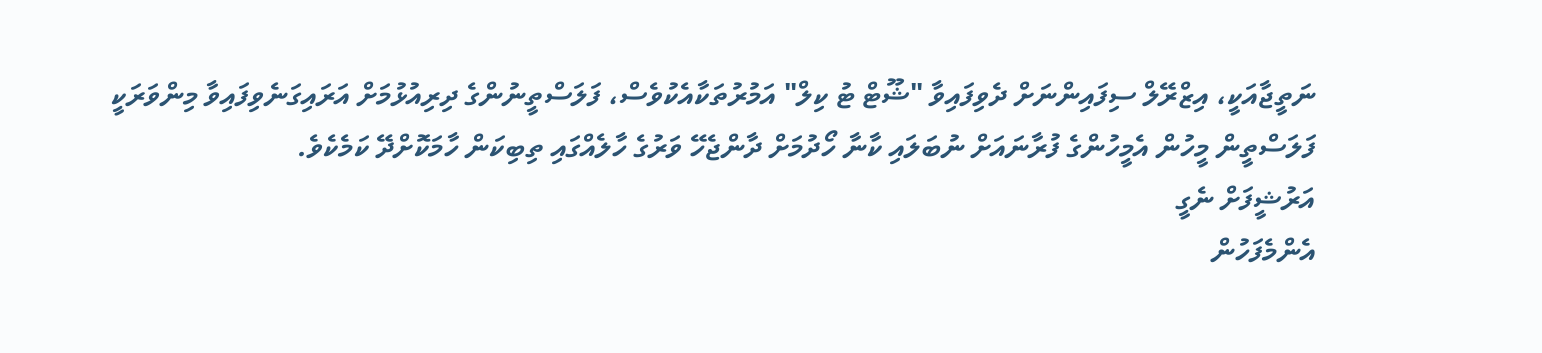ނަތީޖާއަކީ، އިޒްރޭލް ސިފައިންނަށް ދެވިފައިވާ "ޝޫޓް ޓު ކިލް" އަމުރުތަކާއެކުވެސް، ފަލަސްތީނުންގެ ދިރިއުޅުމަށް އަރައިގަނެވިފައިވާ މިންވަރަކީ ފަލަސްތީން މީހުން އެމީހުންގެ ފުރާނައަށް ނުބަލައި ކާނާ ހޯދުމަށް ދާންޖެހޭ ވަރުގެ ހާލެއްގައި ތިބިކަން ހާމަކޮށްދޭ ކަމެކެވެ.
އަރުޝީފަށް ނެގީ
އެންމެފަހުން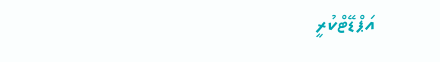އަޕްޑޭޓްކުރީ